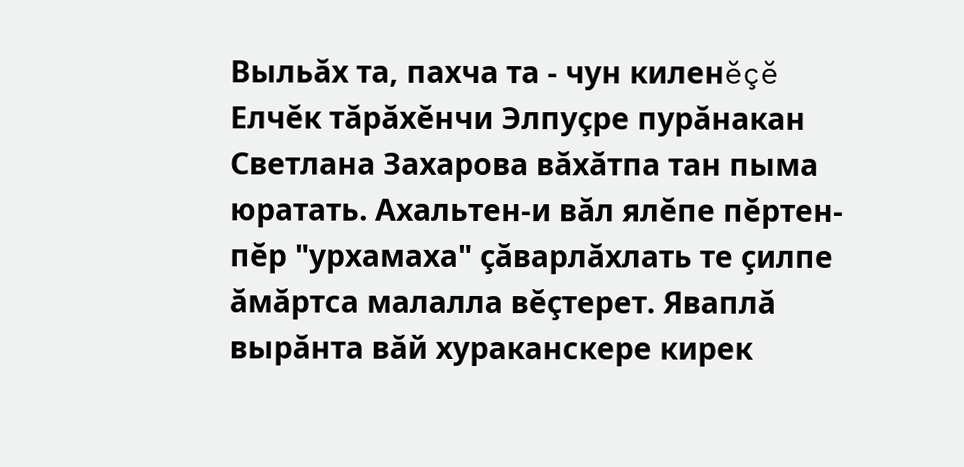Выльăх та, пахча та - чун киленĕçĕ
Елчĕк тăрăхĕнчи Элпуçре пурăнакан Светлана Захарова вăхăтпа тан пыма юратать. Ахальтен-и вăл ялĕпе пĕртен-пĕр "урхамаха" çăварлăхлать те çилпе ăмăртса малалла вĕçтерет. Яваплă вырăнта вăй хураканскере кирек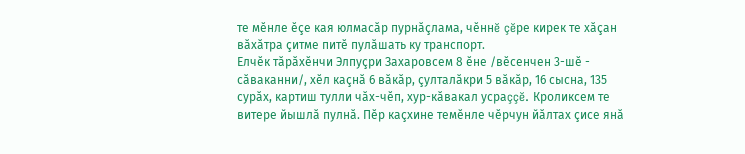те мĕнле ĕçе кая юлмасăр пурнăçлама, чĕннĕ çĕре кирек те хăçан вăхăтра çитме питĕ пулăшать ку транспорт.
Елчĕк тăрăхĕнчи Элпуçри Захаровсем 8 ĕне /вĕсенчен 3-шĕ - сăваканни/, хĕл каçнă 6 вăкăр, çулталăкри 5 вăкăр, 16 сысна, 135 сурăх, картиш тулли чăх-чĕп, хур-кăвакал усраççĕ. Кроликсем те витере йышлă пулнă. Пĕр каçхине темĕнле чĕрчун йăлтах çисе янă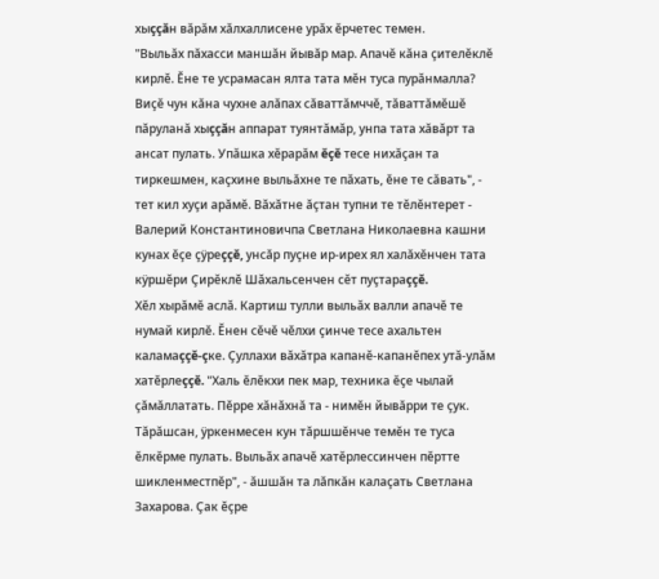хыççăн вăрăм хăлхаллисене урăх ĕрчетес темен.
"Выльăх пăхасси маншăн йывăр мар. Апачĕ кăна çителĕклĕ кирлĕ. Ĕне те усрамасан ялта тата мĕн туса пурăнмалла? Виçĕ чун кăна чухне алăпах сăваттăмччĕ, тăваттăмĕшĕ пăруланă хыççăн аппарат туянтăмăр, унпа тата хăвăрт та ансат пулать. Упăшка хĕрарăм ĕçĕ тесе нихăçан та тиркешмен, каçхине выльăхне те пăхать, ĕне те сăвать", - тет кил хуçи арăмĕ. Вăхăтне ăçтан тупни те тĕлĕнтерет - Валерий Константиновичпа Светлана Николаевна кашни кунах ĕçе çÿреççĕ, унсăр пуçне ир-ирех ял халăхĕнчен тата кÿршĕри Çирĕклĕ Шăхальсенчен сĕт пуçтараççĕ.
Хĕл хырăмĕ аслă. Картиш тулли выльăх валли апачĕ те нумай кирлĕ. Ĕнен сĕчĕ чĕлхи çинче тесе ахальтен каламаççĕ-çке. Çуллахи вăхăтра капанĕ-капанĕпех утă-улăм хатĕрлеççĕ. "Халь ĕлĕкхи пек мар, техника ĕçе чылай çăмăллатать. Пĕрре хăнăхнă та - нимĕн йывăрри те çук. Тăрăшсан, ÿркенмесен кун тăршшĕнче темĕн те туса ĕлкĕрме пулать. Выльăх апачĕ хатĕрлессинчен пĕртте шикленместпĕр", - ăшшăн та лăпкăн калаçать Светлана Захарова. Çак ĕçре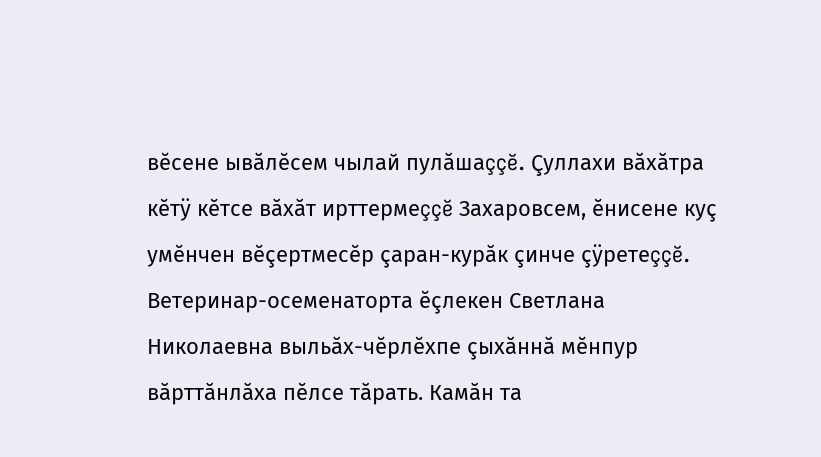вĕсене ывăлĕсем чылай пулăшаççĕ. Çуллахи вăхăтра кĕтÿ кĕтсе вăхăт ирттермеççĕ Захаровсем, ĕнисене куç умĕнчен вĕçертмесĕр çаран-курăк çинче çÿретеççĕ.
Ветеринар-осеменаторта ĕçлекен Светлана Николаевна выльăх-чĕрлĕхпе çыхăннă мĕнпур вăрттăнлăха пĕлсе тăрать. Камăн та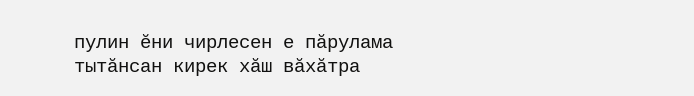пулин ĕни чирлесен е пăрулама тытăнсан кирек хăш вăхăтра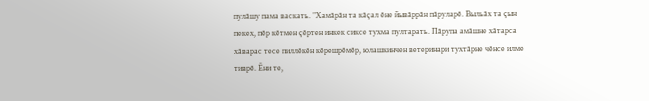пулăшу пама васкать. "Хамăрăн та кăçал ĕне йывăррăн пăруларĕ. Выльăх та çын пекех, пĕр кĕтмен çĕртен инкек сиксе тухма пултарать. Пăрупа амăшне хăтарса хăварас тесе пиллĕкĕн кĕрешрĕмĕр, юлашкинчен ветеринари тухтăрне чĕнсе илме тиврĕ. Ĕни те,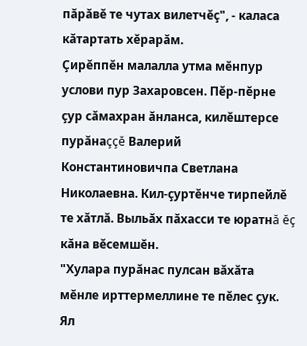пăрăвĕ те чутах вилетчĕç", - каласа кăтартать хĕрарăм.
Çирĕппĕн малалла утма мĕнпур услови пур Захаровсен. Пĕр-пĕрне çур сăмахран ăнланса, килĕштерсе пурăнаççĕ Валерий Константиновичпа Светлана Николаевна. Кил-çуртĕнче тирпейлĕ те хăтлă. Выльăх пăхасси те юратнă ĕç кăна вĕсемшĕн.
"Хулара пурăнас пулсан вăхăта мĕнле ирттермеллине те пĕлес çук. Ял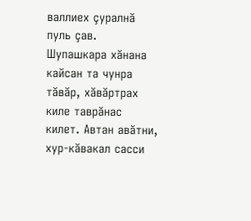валлиех çуралнă пуль çав. Шупашкара хăнана кайсан та чунра тăвăр, хăвăртрах киле таврăнас килет. Автан авăтни, хур-кăвакал сасси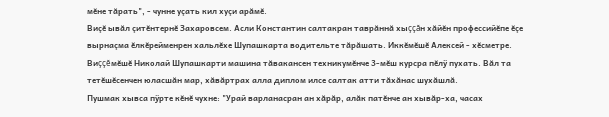мĕне тăрать", - чунне уçать кил хуçи арăмĕ.
Виçĕ ывăл çитĕнтернĕ Захаровсем. Асли Константин салтакран таврăннă хыççăн хăйĕн профессийĕпе ĕçе вырнаçма ĕлкĕрейменрен хальлĕхе Шупашкарта водительте тăрăшать. Иккĕмĕшĕ Алексей - хĕсметре. Виççĕмĕшĕ Николай Шупашкарти машина тăвакансен техникумĕнче 3-мĕш курсра пĕлÿ пухать. Вăл та тетĕшĕсенчен юласшăн мар, хăвăртрах алла диплом илсе салтак атти тăхăнас шухăшлă.
Пушмак хывса пÿрте кĕнĕ чухне: "Урай варланасран ан хăрăр, алăк патĕнче ан хывăр-ха, часах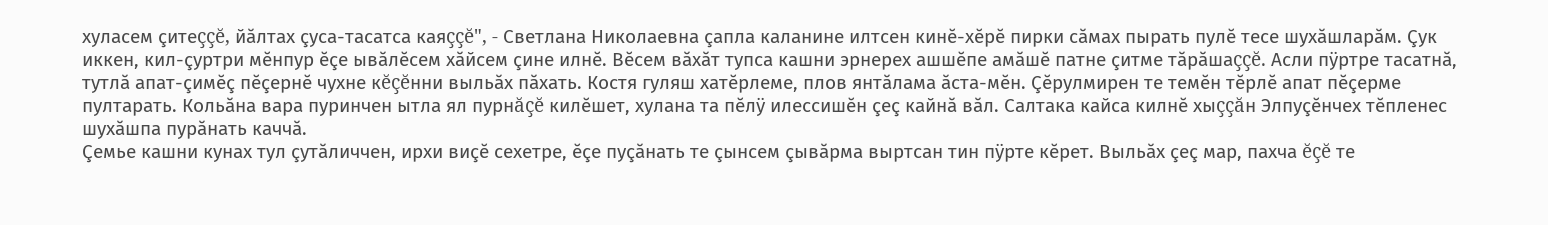хуласем çитеççĕ, йăлтах çуса-тасатса каяççĕ", - Светлана Николаевна çапла каланине илтсен кинĕ-хĕрĕ пирки сăмах пырать пулĕ тесе шухăшларăм. Çук иккен, кил-çуртри мĕнпур ĕçе ывăлĕсем хăйсем çине илнĕ. Вĕсем вăхăт тупса кашни эрнерех ашшĕпе амăшĕ патне çитме тăрăшаççĕ. Асли пÿртре тасатнă, тутлă апат-çимĕç пĕçернĕ чухне кĕçĕнни выльăх пăхать. Костя гуляш хатĕрлеме, плов янтăлама ăста-мĕн. Çĕрулмирен те темĕн тĕрлĕ апат пĕçерме пултарать. Кольăна вара пуринчен ытла ял пурнăçĕ килĕшет, хулана та пĕлÿ илессишĕн çеç кайнă вăл. Салтака кайса килнĕ хыççăн Элпуçĕнчех тĕпленес шухăшпа пурăнать каччă.
Çемье кашни кунах тул çутăличчен, ирхи виçĕ сехетре, ĕçе пуçăнать те çынсем çывăрма выртсан тин пÿрте кĕрет. Выльăх çеç мар, пахча ĕçĕ те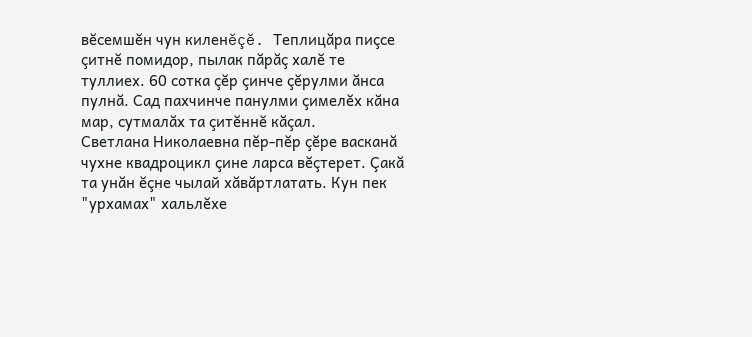вĕсемшĕн чун киленĕçĕ. Теплицăра пиçсе çитнĕ помидор, пылак пăрăç халĕ те туллиех. 60 сотка çĕр çинче çĕрулми ăнса пулнă. Сад пахчинче панулми çимелĕх кăна мар, сутмалăх та çитĕннĕ кăçал.
Светлана Николаевна пĕр-пĕр çĕре васканă чухне квадроцикл çине ларса вĕçтерет. Çакă та унăн ĕçне чылай хăвăртлатать. Кун пек "урхамах" хальлĕхе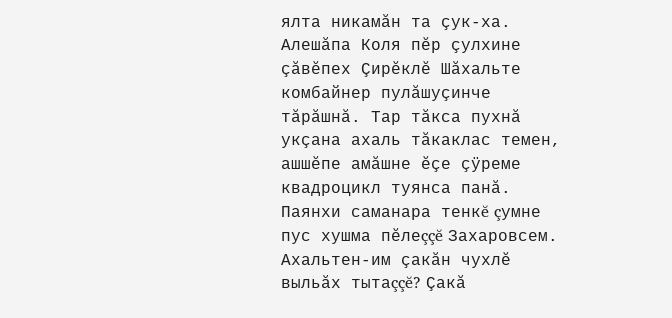ялта никамăн та çук-ха. Алешăпа Коля пĕр çулхине çăвĕпех Çирĕклĕ Шăхальте комбайнер пулăшуçинче тăрăшнă. Тар тăкса пухнă укçана ахаль тăкаклас темен, ашшĕпе амăшне ĕçе çÿреме квадроцикл туянса панă.
Паянхи саманара тенкĕ çумне пус хушма пĕлеççĕ Захаровсем. Ахальтен-им çакăн чухлĕ выльăх тытаççĕ? Çакă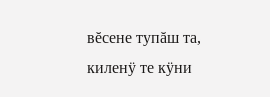вĕсене тупăш та, киленÿ те кÿни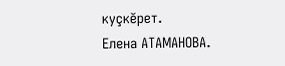куçкĕрет.
Елена АТАМАНОВА.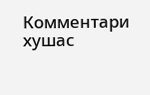Комментари хушас